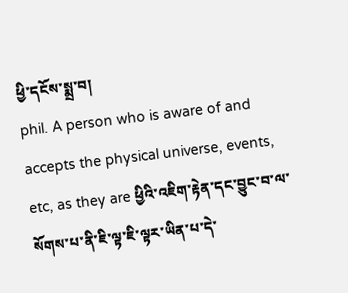ཕྱི་དངོས་སྨྲ་བ།
phil. A person who is aware of and accepts the physical universe, events, etc, as they are ཕྱིའི་འཇིག་རྟེན་དང་བྱུང་བ་ལ་སོགས་པ་ནི་ཇི་ལྟ་ཇི་ལྟར་ཡིན་པ་དེ་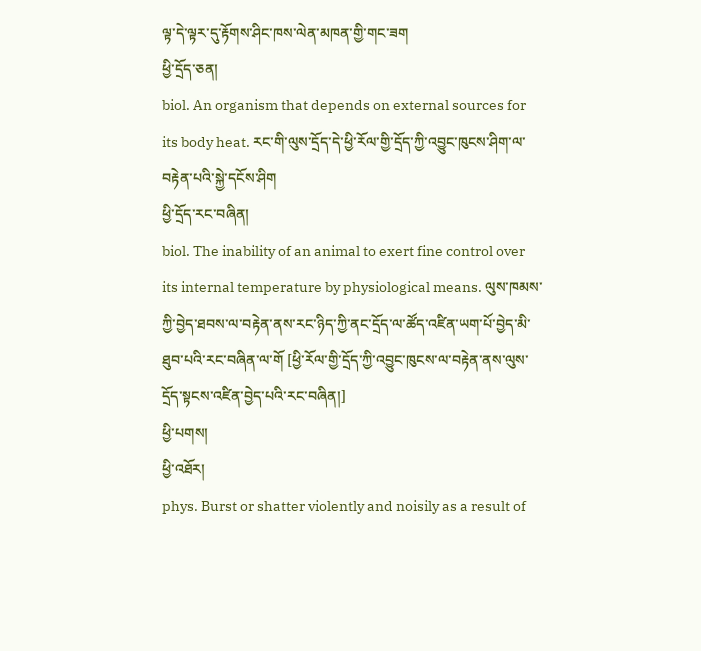ལྟ་དེ་ལྟར་དུ་རྟོགས་ཤིང་ཁས་ལེན་མཁན་གྱི་གང་ཟག
ཕྱི་དྲོད་ཅན།
biol. An organism that depends on external sources for its body heat. རང་གི་ལུས་དྲོད་དེ་ཕྱི་རོལ་གྱི་དྲོད་ཀྱི་འབྱུང་ཁུངས་ཤིག་ལ་བརྟེན་པའི་སྐྱེ་དངོས་ཤིག
ཕྱི་དྲོད་རང་བཞིན།
biol. The inability of an animal to exert fine control over its internal temperature by physiological means. ལུས་ཁམས་ཀྱི་བྱེད་ཐབས་ལ་བརྟེན་ནས་རང་ཉིད་ཀྱི་ནང་དྲོད་ལ་ཚོད་འཛིན་ཡག་པོ་བྱེད་མི་ཐུབ་པའི་རང་བཞིན་ལ་གོ [ཕྱི་རོལ་གྱི་དྲོད་ཀྱི་འབྱུང་ཁུངས་ལ་བརྟེན་ནས་ལུས་དྲོད་སྟངས་འཛིན་བྱེད་པའི་རང་བཞིན།]
ཕྱི་པགས།
ཕྱི་འཐོར།
phys. Burst or shatter violently and noisily as a result of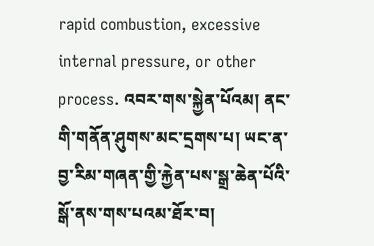rapid combustion, excessive internal pressure, or other process. འབར་གས་སྐྱེན་པོའམ། ནང་གི་གནོན་ཤུགས་མང་དྲགས་པ། ཡང་ན་བྱ་རིམ་གཞན་གྱི་རྐྱེན་པས་སྒྲ་ཆེན་པོའི་སྒོ་ནས་གས་པའམ་ཐོར་བ།